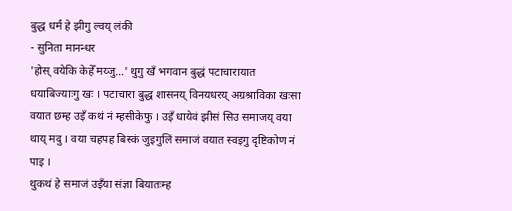बुद्ध धर्मं हे झीगु ल्वय् लंकी
- सुनिता मानन्धर
'होस् वयेकि केहेँ मय्जु…' थुगु खँ भगवान बुद्धं पटाचारायात धयाबिज्याःगु खः । पटाचारा बुद्ध शासनय् विनयधरय् अग्रश्राविका खःसा वयात छम्ह उइँ कथं नं म्हसीकेफु । उइँ धायेवं झीसं सिउ समाजय् वया थाय् मदु । वया चहपह बिस्कं जुइगुलिं समाजं वयात स्वइगु दृष्टिकोण नं पाइ ।
थुकथं हे समाजं उइँया संज्ञा बियातःम्ह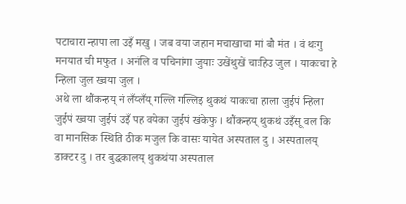पटाचारा न्हापा ला उइँ मखु । जब वया जहान मचाखाचा मां बौ मंत । वं थःगु मनयात ची मफुत । अनंलि व पचिनांगा जुयाः उखेंथुखें चाःहिउ जुल । याकःचा हे न्हिला जुल ख्वया जुल ।
अथे ला थौंकन्हय् नं लँय्लँय् गल्लि गल्लिइ थुकथं याकःचा हाला जुईपं न्हिला जुईपं ख्वया जुईपं उइँ पह वयेका जुईपं खंकेफु । थौंकन्हय् थुकथं उइँसू वल कि वा मानसिक स्थिति ठीक मजुल कि वासः यायेत अस्पताल दु । अस्पतालय् डाक्टर दु । तर बुद्धकालय् थुकथंया अस्पताल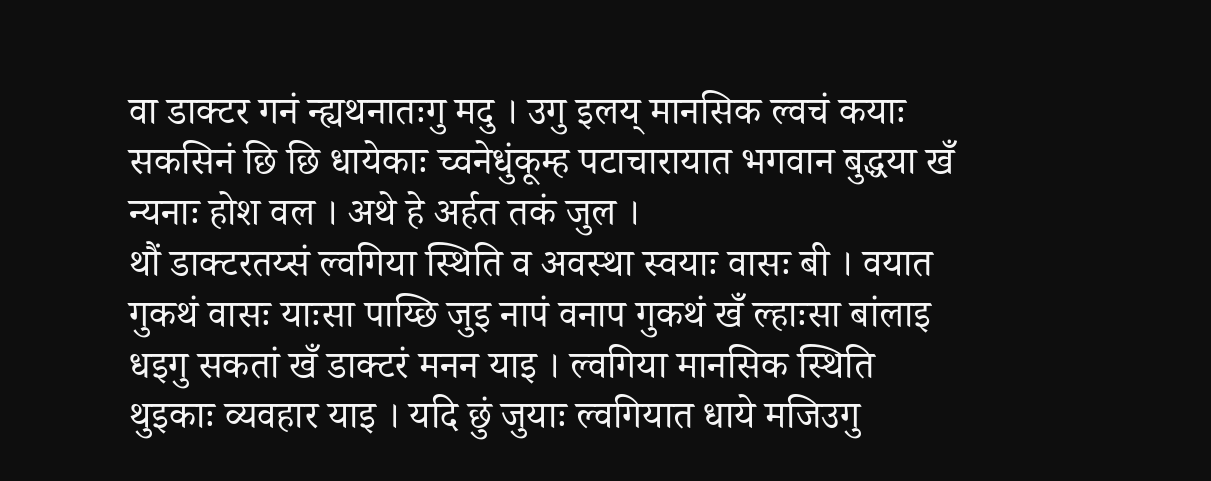वा डाक्टर गनं न्ह्यथनातःगु मदु । उगु इलय् मानसिक ल्वचं कयाः सकसिनं छि छि धायेकाः च्वनेधुंकूम्ह पटाचारायात भगवान बुद्धया खँ न्यनाः होश वल । अथे हे अर्हत तकं जुल ।
थौं डाक्टरतय्सं ल्वगिया स्थिति व अवस्था स्वयाः वासः बी । वयात गुकथं वासः याःसा पाय्छि जुइ नापं वनाप गुकथं खँ ल्हाःसा बांलाइ धइगु सकतां खँ डाक्टरं मनन याइ । ल्वगिया मानसिक स्थिति थुइकाः व्यवहार याइ । यदि छुं जुयाः ल्वगियात धाये मजिउगु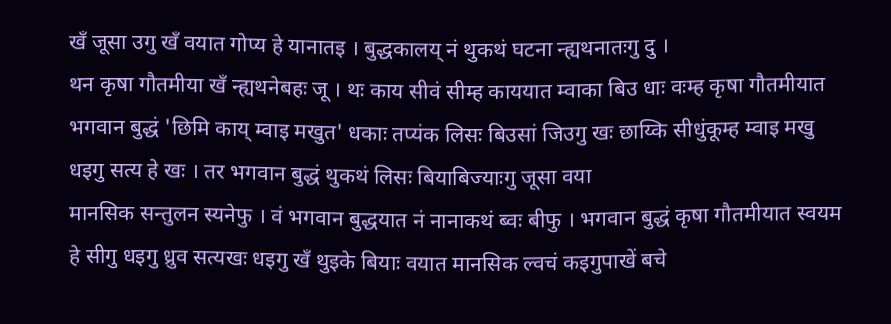खँ जूसा उगु खँ वयात गोप्य हे यानातइ । बुद्धकालय् नं थुकथं घटना न्ह्यथनातःगु दु ।
थन कृषा गौतमीया खँ न्ह्यथनेबहः जू । थः काय सीवं सीम्ह काययात म्वाका बिउ धाः वःम्ह कृषा गौतमीयात भगवान बुद्धं 'छिमि काय् म्वाइ मखुत' धकाः तप्यंक लिसः बिउसां जिउगु खः छाय्कि सीधुंकूम्ह म्वाइ मखु धइगु सत्य हे खः । तर भगवान बुद्धं थुकथं लिसः बियाबिज्याःगु जूसा वया
मानसिक सन्तुलन स्यनेफु । वं भगवान बुद्धयात नं नानाकथं ब्वः बीफु । भगवान बुद्धं कृषा गौतमीयात स्वयम हे सीगु धइगु ध्रुव सत्यखः धइगु खँ थुइके बियाः वयात मानसिक ल्वचं कइगुपाखें बचे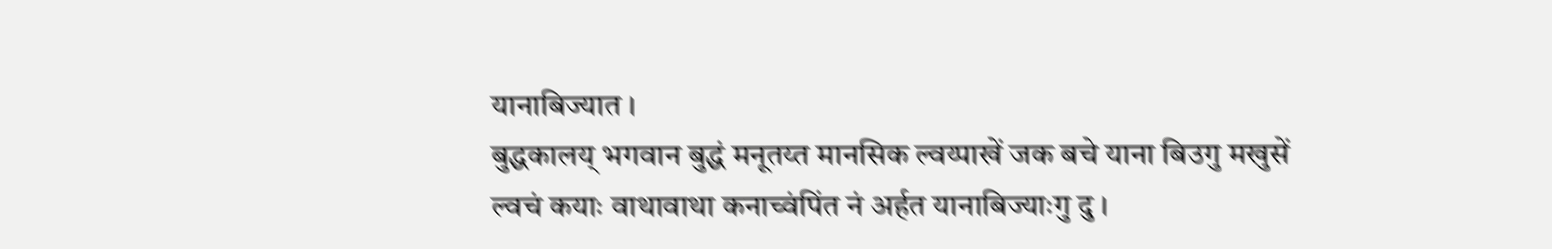यानाबिज्यात ।
बुद्धकालय् भगवान बुद्धं मनूतय्त मानसिक ल्वय्पाखें जक बचे याना बिउगु मखुसें ल्वचं कयाः वाथावाथा कनाच्वंपिंत नं अर्हत यानाबिज्याःगु दु ।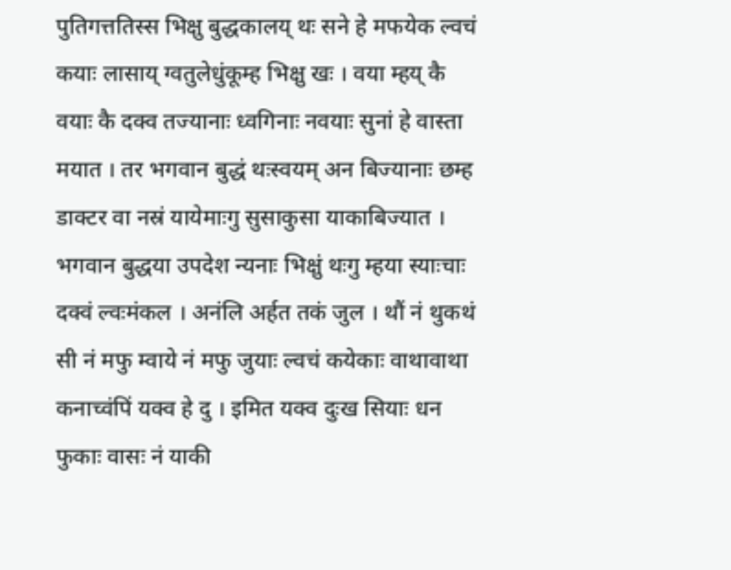पुतिगत्ततिस्स भिक्षु बुद्धकालय् थः सने हे मफयेक ल्वचं कयाः लासाय् ग्वतुलेधुंकूम्ह भिक्षु खः । वया म्हय् कै वयाः कै दक्व तज्यानाः ध्वगिनाः नवयाः सुनां हे वास्ता मयात । तर भगवान बुद्धं थःस्वयम् अन बिज्यानाः छम्ह डाक्टर वा नस्रं यायेमाःगु सुसाकुसा याकाबिज्यात । भगवान बुद्धया उपदेश न्यनाः भिक्षुं थःगु म्हया स्याःचाः दक्वं ल्वःमंकल । अनंलि अर्हत तकं जुल । थौं नं थुकथं सी नं मफु म्वाये नं मफु जुयाः ल्वचं कयेकाः वाथावाथा कनाच्वंपिं यक्व हे दु । इमित यक्व दुःख सियाः धन फुकाः वासः नं याकी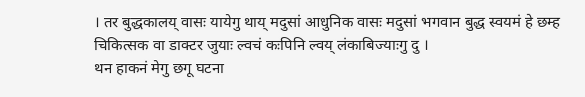। तर बुद्धकालय् वासः यायेगु थाय् मदुसां आधुनिक वासः मदुसां भगवान बुद्ध स्वयमं हे छम्ह चिकित्सक वा डाक्टर जुयाः ल्वचं कःपिनि ल्वय् लंकाबिज्याःगु दु ।
थन हाकनं मेगु छगू घटना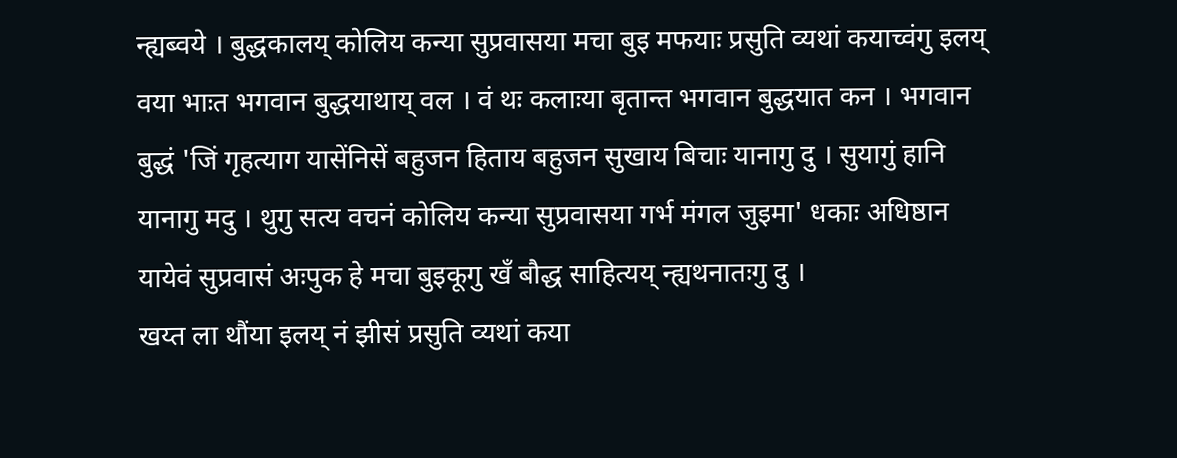न्ह्यब्वये । बुद्धकालय् कोलिय कन्या सुप्रवासया मचा बुइ मफयाः प्रसुति व्यथां कयाच्वंगु इलय् वया भाःत भगवान बुद्धयाथाय् वल । वं थः कलाःया बृतान्त भगवान बुद्धयात कन । भगवान बुद्धं 'जिं गृहत्याग यासेंनिसें बहुजन हिताय बहुजन सुखाय बिचाः यानागु दु । सुयागुं हानि यानागु मदु । थुगु सत्य वचनं कोलिय कन्या सुप्रवासया गर्भ मंगल जुइमा' धकाः अधिष्ठान यायेवं सुप्रवासं अःपुक हे मचा बुइकूगु खँ बौद्ध साहित्यय् न्ह्यथनातःगु दु ।
खय्त ला थौंया इलय् नं झीसं प्रसुति व्यथां कया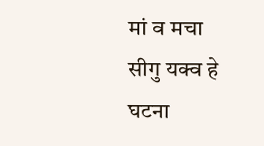मां व मचा सीगु यक्व हे घटना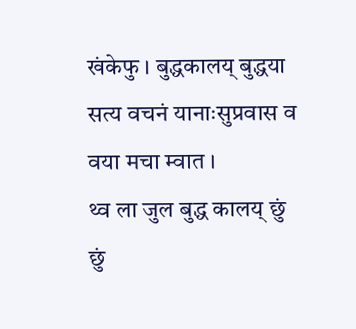खंकेफु । बुद्धकालय् बुद्धया सत्य वचनं यानाःसुप्रवास व वया मचा म्वात ।
थ्व ला जुल बुद्ध कालय् छुं छुं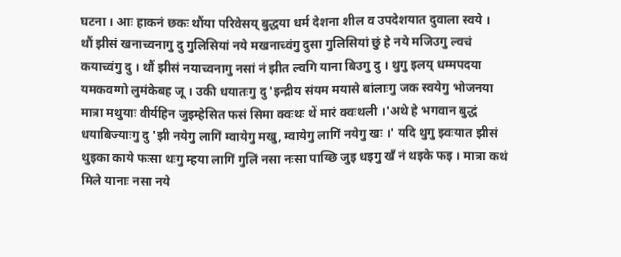घटना । आः हाकनं छकः थौंया परिवेसय् बुद्धया धर्म देशना शील व उपदेशयात दुवाला स्वये ।
थौं झीसं खनाच्वनागु दु गुलिसियां नये मखनाच्वंगु दुसा गुलिसियां छुं हे नये मजिउगु ल्वचं कयाच्वंगु दु । थौं झीसं नयाच्वनागु नसां नं झीत ल्वगि याना बिउगु दु । थुगु इलय् धम्मपदया यमकवग्गो लुमंकेबह जू । उकी धयातःगु दु 'इन्द्रीय संयम मयासे बांलाःगु जक स्वयेगु भोजनया मात्रा मथुयाः वीर्यहिन जुइम्हेसित फसं सिमा क्वःथः थें मारं क्वःथली ।'अथे हे भगवान बुद्धं धयाबिज्याःगु दु 'झी नयेगु लागिं म्वायेगु मखु, म्वायेगु लागिं नयेगु खः ।' यदि थुगु झ्वःयात झीसं थुइका काये फःसा थःगु म्हया लागिं गुलिं नसा नःसा पाय्छि जुइ धइगु खँ नं थइके फइ । मात्रा कथं मिले यानाः नसा नये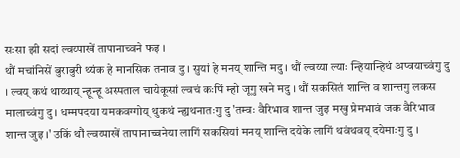सःसा झी सदां ल्वय्पाखें तापानाच्वने फइ ।
थौं मचांनिसें बुराबुरी थ्यंक हे मानसिक तनाव दु । सुयां हे मनय् शान्ति मदु । थौं ल्वय्या ल्याः न्हियान्हिथं अप्वयाच्वंगु दु । ल्वय् कथं थाय्थाय् न्हून्हू अस्पताल चायेकूसां ल्वचं कःपिं म्हो जूगु खने मदु । थौं सकसितं शान्ति व शान्तगु लकस मालाच्वंगु दु । धम्मपदया यमकवग्गोय् थुकथं न्ह्यथनातःगु दु 'तम्वः वैरिभाव शान्त जुइ मखु प्रेमभावं जक वैरिभाव शान्त जुइ ।' उकिं थौं ल्वय्पाखें तापानाच्वनेया लागिं सकसियां मनय् शान्ति दयेके लागिं थवंथवय् दयेमाःगु दु ।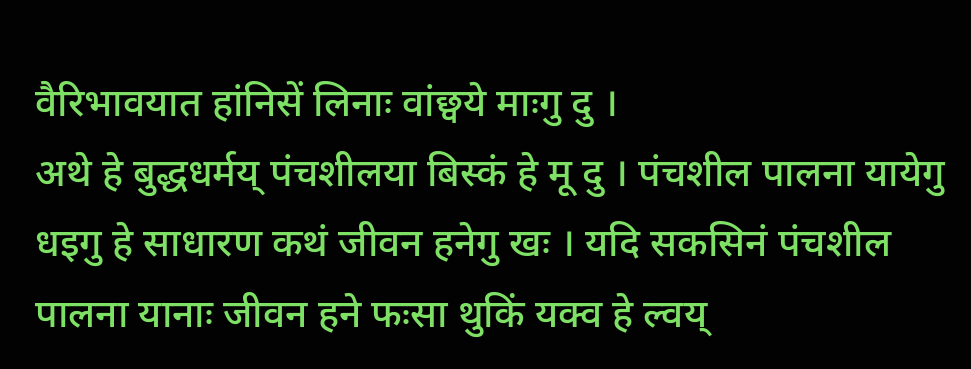वैरिभावयात हांनिसें लिनाः वांछ्वये माःगु दु ।
अथे हे बुद्धधर्मय् पंचशीलया बिस्कं हे मू दु । पंचशील पालना यायेगु धइगु हे साधारण कथं जीवन हनेगु खः । यदि सकसिनं पंचशील पालना यानाः जीवन हने फःसा थुकिं यक्व हे ल्वय्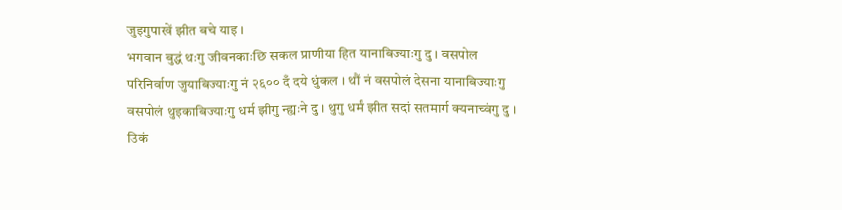जुइगुपाखें झीत बचे याइ ।
भगवान बुद्धं थःगु जीवनकाःछि सकल प्राणीया हित यानाबिज्याःगु दु । वसपोल परिनिर्वाण जुयाबिज्याःगु नं २६०० दँ दये धुंकल । थौं नं वसपोलं देसना यानाबिज्याःगु वसपोलं थुइकाबिज्याःगु धर्म झीगु न्ह्यःने दु । थुगु धर्मं झीत सदां सतमार्ग क्यनाच्वंगु दु । उिकं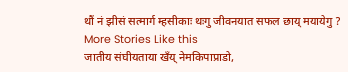थौं नं झीसं सत्मार्ग म्हसीकाः थःगु जीवनयात सफल छाय् मयायेगु ?
More Stories Like this
जातीय संघीयताया खँय् नेमकिपाप्राडो,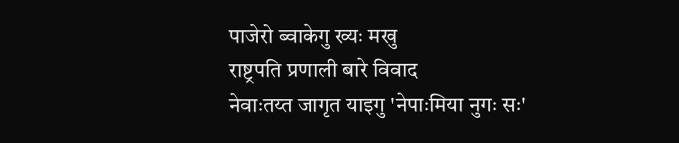पाजेरो ब्वाकेगु ख्यः मखु
राष्ट्रपति प्रणाली बारे विवाद
नेवाःतय्त जागृत याइगु 'नेपाःमिया नुगः सः'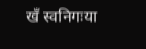खँ स्वनिगःया